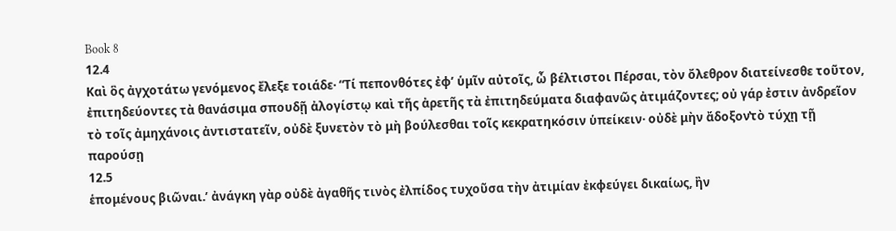Book 8
12.4
Καὶ ὃς ἀγχοτάτω γενόμενος ἔλεξε τοιάδε· “Τί πεπονθότες ἐφ’ ὑμῖν αὐτοῖς, ὦ βέλτιστοι Πέρσαι, τὸν ὄλεθρον διατείνεσθε τοῦτον, ἐπιτηδεύοντες τὰ θανάσιμα σπουδῇ ἀλογίστῳ καὶ τῆς ἀρετῆς τὰ ἐπιτηδεύματα διαφανῶς ἀτιμάζοντες; οὐ γάρ ἐστιν ἀνδρεῖον τὸ τοῖς ἀμηχάνοις ἀντιστατεῖν, οὐδὲ ξυνετὸν τὸ μὴ βούλεσθαι τοῖς κεκρατηκόσιν ὑπείκειν· οὐδὲ μὴν ἄδοξον̔τὸ τύχῃ τῇ παρούσῃ
12.5
ἑπομένους βιῶναι.ʼ ἀνάγκη γὰρ οὐδὲ ἀγαθῆς τινὸς ἐλπίδος τυχοῦσα τὴν ἀτιμίαν ἐκφεύγει δικαίως, ἢν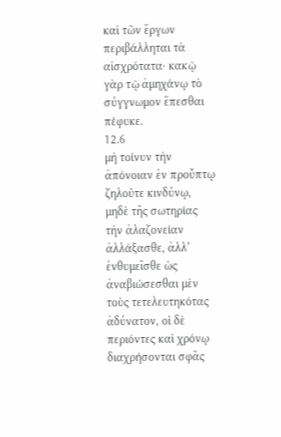καὶ τῶν ἔργων περιβάλληται τὰ αἰσχρότατα· κακῷ γὰρ τῷ ἀμηχάνῳ τὸ σύγγνωμον ἕπεσθαι πέφυκε.
12.6
μὴ τοίνυν τὴν ἀπόνοιαν ἐν προὔπτῳ ζηλοῦτε κινδύνῳ, μηδὲ τῆς σωτηρίας τὴν ἀλαζονείαν ἀλλάξασθε, ἀλλ’ ἐνθυμεῖσθε ὡς ἀναβιώσεσθαι μὲν τοὺς τετελευτηκότας ἀδύνατον, οἱ δὲ περιόντες καὶ χρόνῳ διαχρήσονται σφᾶς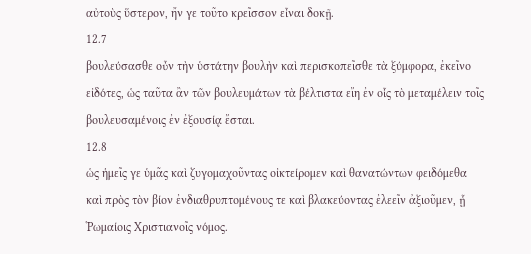αὐτοὺς ὕστερον, ἤν γε τοῦτο κρεῖσσον εἶναι δοκῇ.
12.7
βουλεύσασθε οὖν τὴν ὑστάτην βουλὴν καὶ περισκοπεῖσθε τὰ ξύμφορα, ἐκεῖνο εἰδότες, ὡς ταῦτα ἂν τῶν βουλευμάτων τὰ βέλτιστα εἴη ἐν οἷς τὸ μεταμέλειν τοῖς βουλευσαμένοις ἐν ἐξουσίᾳ ἔσται.
12.8
ὡς ἡμεῖς γε ὑμᾶς καὶ ζυγομαχοῦντας οἰκτείρομεν καὶ θανατώντων φειδόμεθα καὶ πρὸς τὸν βίον ἐνδιαθρυπτομένους τε καὶ βλακεύοντας ἐλεεῖν ἀξιοῦμεν, ᾗ Ῥωμαίοις Χριστιανοῖς νόμος.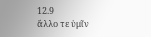12.9
ἄλλο τε ὑμῖν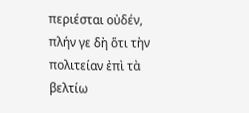περιέσται οὐδέν, πλήν γε δὴ ὅτι τὴν πολιτείαν ἐπὶ τὰ βελτίω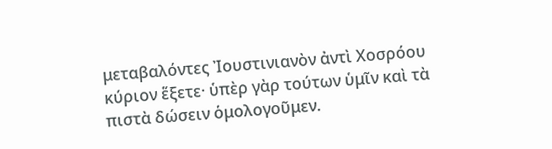μεταβαλόντες Ἰουστινιανὸν ἀντὶ Χοσρόου κύριον ἕξετε· ὑπὲρ γὰρ τούτων ὑμῖν καὶ τὰ πιστὰ δώσειν ὁμολογοῦμεν.